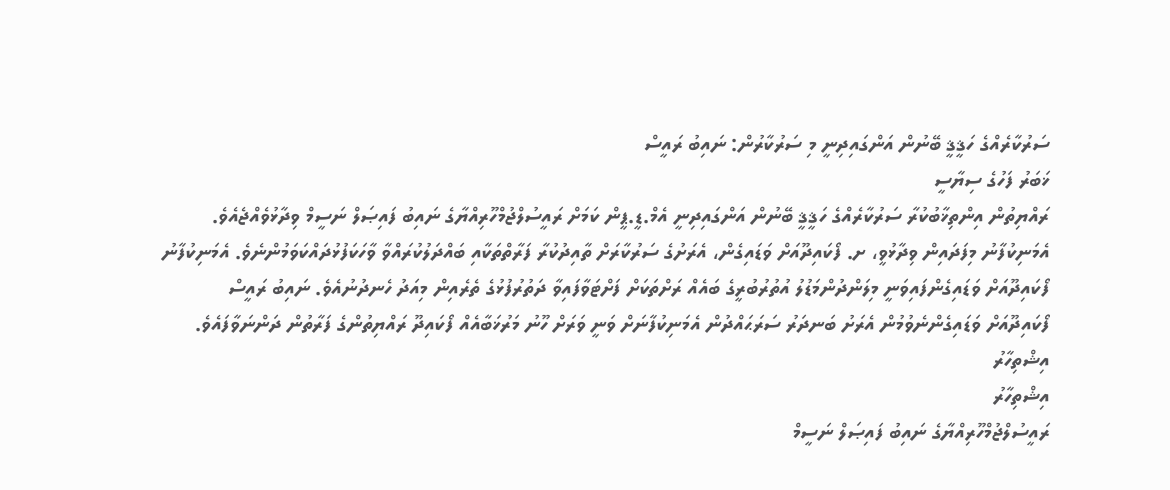ސަރުކާރެއްގެ ހަޤީޤީ ބޭނުން އަންގައިދިނީ މި ސަރުކާރުން: ނައިބު ރައީސް
ޚަބަރު ފަހުގެ ސިޔާސީ
ރައްޔިތުން އިންތިޚާބުކުރާ ސަރުކާރެއްގެ ހަޤީޤީ ބޭނުން އަންގައިދިނީ އެމް.ޑީ.ޕީން ކަމަށް ރައީސުލްޖުމްހޫރިއްޔާގެ ނައިބު ފައިޞަލް ނަސީމް ވިދާޅުވެއްޖެއެވެ.
އެމަނިކުފާނު މިފަދައިން ވިދާޅުވީ، ށ. ފޯކައިދޫއަށް ވަޑައިގެން، އެރަށުގެ ސަރުކާރަށް ތާއިދުކުރާ ފަރާތްތަކާއި ބައްދަލުކުރައްވާ ވާހަކަފުޅުދައްކަވަމުންނެވެ. އެމަނިކުފާނު ފޯކައިދޫއަށް ވަޑައިގެންފައިވަނީ މިލަންދުންމަޑުލު އުތުރުބުރީގެ ބައެއް ރަށްތަކަށް ފަށްޓަވާފައިވާ ދަތުރުފުޅުގެ ތެރެއިން މިއަދު ހެނދުނުއެވެ. ނައިބު ރައީސް ފޯކައިދޫއަށް ވަޑައިގެންނެވުމުން އެރަށު ބަނދަރު ސަރަޙައްދުން އެމަނިކުފާނަށް ވަނީ ވަރަށް ހޫނު މަރުޚަބާއެއް ފޯކައިދޫ ރައްޔިތުންގެ ފަރާތުން ދަންނަވާފައެވެ.
އިޝްތިހާރު
އިޝްތިހާރު
ރައީސުލްޖުމްހޫރިއްޔާގެ ނައިބު ފައިޞަލް ނަސީމް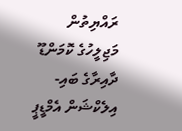ރައްޔިތުން މަޖިލީހުގެ ކޮމަންޑޫ ދާއިރާގެ ބައި-އިލެކްޝަން އެމްޑީޕީ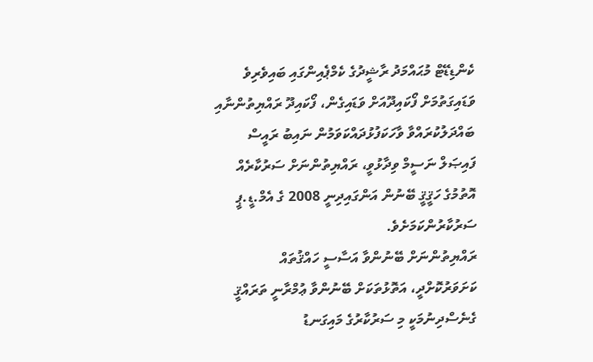ކެންޑިޑޭޓް މުޙައްމަދު ރާޝީދުގެ ކެމްޕެއިންގައި ބައިވެރިވެ ވަޑައިގަތުމަށް ފޯކައިދޫއަށް ވަޑައިގެން، ފޯކައިދޫ ރައްޔިތުންނާއި ބައްދަލުކުރައްވާ ވާހަކަފުޅުދައްކަވަމުން ނައިބު ރައީސް ފައިޞަލް ނަސީމް ވިދާޅުވީ، ރައްޔިތުންނަށް ސަރުކާރެއް އޮތުމުގެ ހަޤީޤީ ބޭނުން އަންގައިދިނީ 2008 ގެ އެމް.ޑީ.ޕީ ސަރުކާރުންކަމަށެވެ.
ރައްޔިތުންނަށް ބޭނުންވާ އަސާސީ ހައްޤުތައް ކަށަވަރުކޮށްދީ، އަތޮޅުތަކަށް ބޭނުންވާ ޢުމްރާނީ ތަރައްޤީ ގެނެސްދިނުމަކީ މި ސަރުކާރުގެ މައިގަނޑު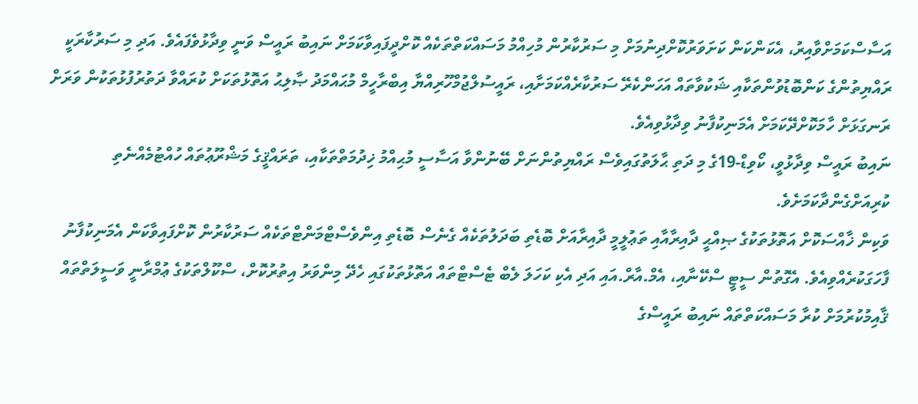އަސާސްކަމަށްވާއިރު، އެކަންކަން ކަށަވަރުކޮށްދިނުމަށް މި ސަރުކާރުން މުހިއްމު މަސައްކަތްތަކެއް ކޮށްދީފައިވާކަމަށް ނައިބު ރައީސް ވަނީ ވިދާޅުވެފައެވެ. އަދި މި ސަރުކާރަކީ ރައްޔިތުންގެ ކަންބޮޑުވުންތަކާއި ޝަކުވާތައް އަހަންކެރޭ ސަރުކާރެއްކަމަށާއި، ރައީސުލްޖުމްހޫރިއްޔާ އިބްރާހީމް މުޙައްމަދު ޞާލިޙު އަތޮޅުތަކަށް ކުރައްވާ ދަތުރުފުޅުތަކުން ވަރަށް ރަނގަޅަށް ހާމަކޮށްދޭކަމަށް އެމަނިކުފާނު ވިދާޅުވިއެވެ.
ނައިބު ރައީސް ވިދާޅުވީ، ކޯވިޑް-19ގެ މި ދަތި ޙާލަތުގައިވެސް ރައްޔިތުންނަށް ބޭނުންވާ އަސާސީ މުޙިއްމު ޚިދުމަތްތަކާއި، ތަރައްޤީގެ މަޝްރޫޢުތައް ހުއްޓުމެއްނެތި ކުރިއަށްގެންދާކަމަށެވެ.
ވަކިން ޚާއްސަކޮށް އަތޮޅުތަކުގެ ޞިއްޙީ ދާއިރާއާއި ތަޢުލީމީ ދާއިރާއަށް ބޮޑެތި ބަދަލުތަކެއް ގެނެސް ބޮޑެތި އިންވެސްޓްމަންޓްތަކެއް ސަރުކާރުން ކޮށްފައިވާކަން އެމަނިކުފާނު ފާހަގަކުރެއްވިއެވެ. އެގޮތުން ސީޓީ ސްކޭނާއި، އެމް.އާރް.އައި އަދި އެކި ކަހަލަ ލެބް ޓެސްޓްތައް އަތޮޅުތަކުގައި ހެދޭ މިންވަރު އިތުރުކޮށް، ސްކޫލްތަކުގެ ޢުމްރާނީ ވަސީލަތްތައް ޤާއިމުކުރުމަށް ކުރާ މަސައްކަތްތައް ނައިބު ރައީސްގެ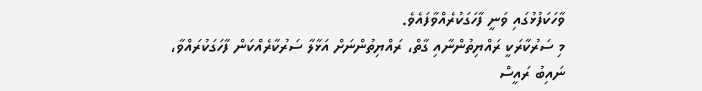ވާހަކަފުޅުގައި ވަނީ ފާހަގަކުރެއްވާފައެވެ.
މި ސަރުކާރަކީ ރައްޔިތުންނާއި ގާތް، ރައްޔިތުންނަށް އަޅާލާ ސަރުކާރެއްކަން ފާހަގަކުރައްވާ، ނައިބު ރައީސް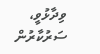ވިދާޅުވީ، ސަރުކާރުން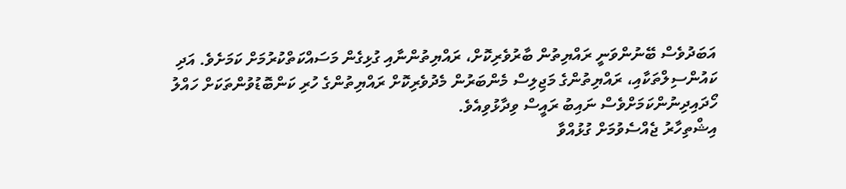އަބަދުވެސް ބޭނުންވަނީ ރައްޔިތުން ބާރުވެރިކޮށް، ރައްޔިތުންނާއި ގުޅިގެން މަސައްކަތްކުރުމަށް ކަމަށެވެ. އަދި ކައުންސިލްތަކާއި، ރައްޔިތުންގެ މަޖިލިސް މެންބަރުން މެދުވެރިކޮށް ރައްޔިތުންގެ ހުރި ކަންބޮޑުވުންތަކަށް ހައްލު ހޯދައިދިނުންކަމަށްވެސް ނައިބު ރައީސް ވިދާޅުވިއެވެ.
އިޝްތިހާރު ޖެއްސެވުމަށް ގުޅުއްވާ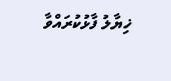ޚިޔާލު ފާޅުކުރައްވާ